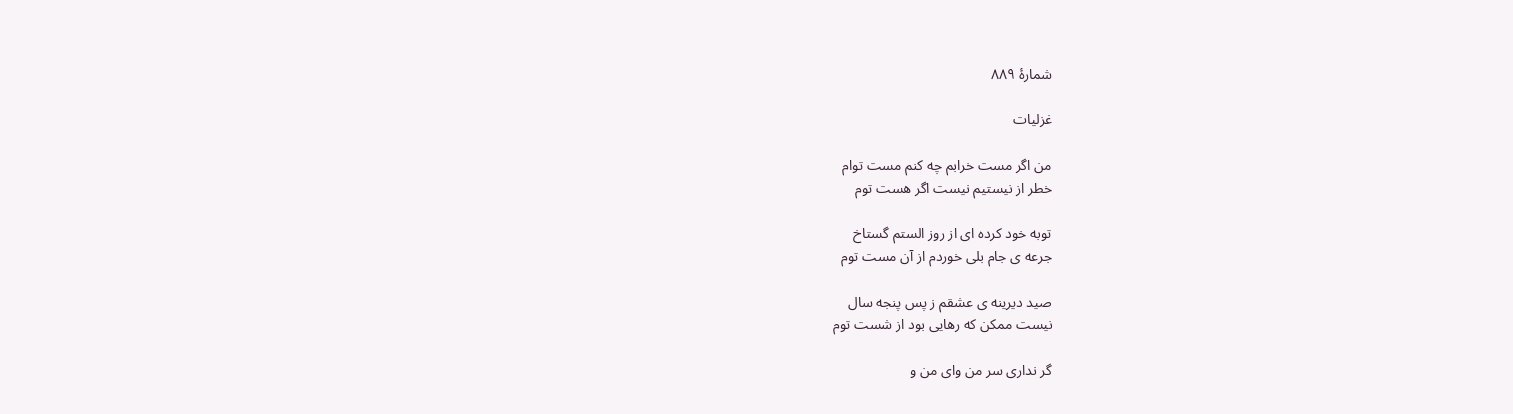شمارهٔ ۸۸۹

غزلیات

من اگر مست خرابم چه کنم مست توام
خطر از نیستیم نیست اگر هست توم

توبه خود کرده ای از روز الستم گستاخ
جرعه ی جام بلی خوردم از آن مست توم

صید دیرینه ی عشقم ز پس پنجه سال
نیست ممکن که رهایی بود از شست توم

گر نداری سر من وای من و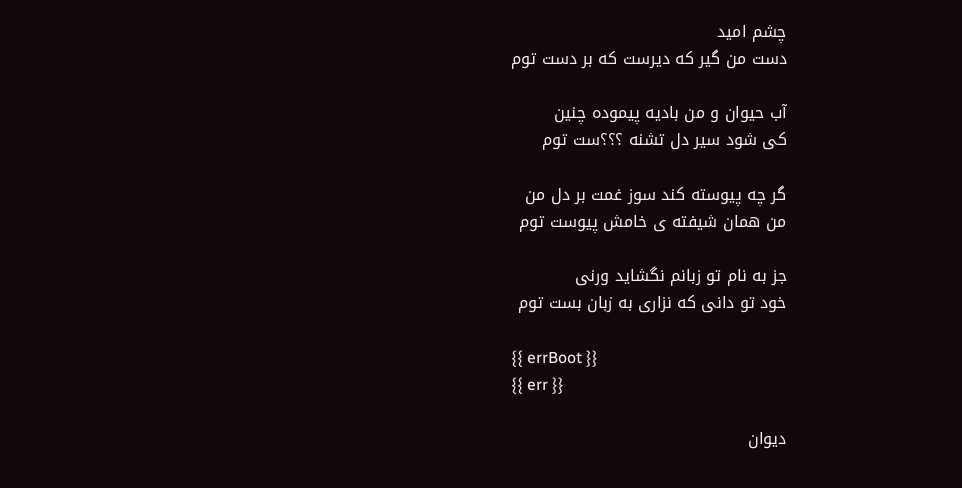چشم امید
دست من گیر که دیرست که بر دست توم

آب حیوان و من بادیه پیموده چنین
کی شود سیر دل تشنه ؟؟؟ست توم

گر چه پیوسته کند سوز غمت بر دل من
من همان شیفته ی خامش پیوست توم

جز به نام تو زبانم نگشاید ورنی
خود تو دانی که نزاری به زبان بست توم

{{ errBoot }}
{{ err }}

دیوان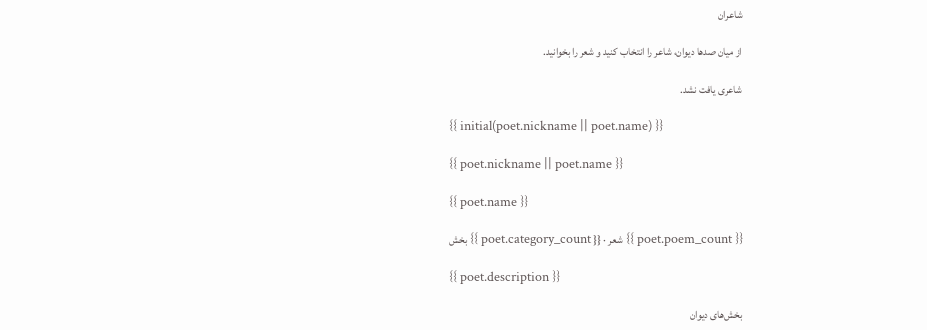شاعران

از میان صدها دیوان، شاعر را انتخاب کنید و شعر را بخوانید.

شاعری یافت نشد.

{{ initial(poet.nickname || poet.name) }}

{{ poet.nickname || poet.name }}

{{ poet.name }}

{{ poet.poem_count }} شعر · {{ poet.category_count }} بخش

{{ poet.description }}

بخش‌های دیوان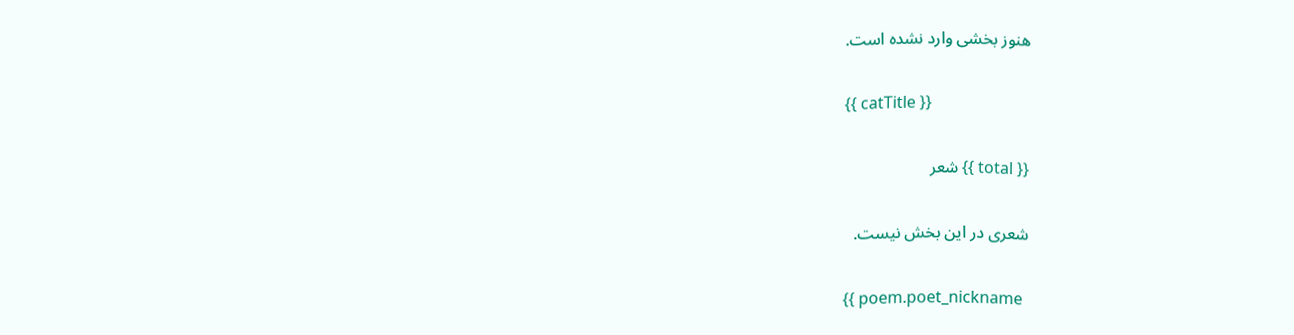هنوز بخشی وارد نشده است.

{{ catTitle }}

{{ total }} شعر

شعری در این بخش نیست.

{{ poem.poet_nickname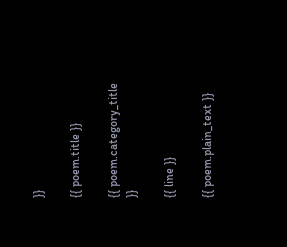}}

{{ poem.title }}

{{ poem.category_title }}

{{ line }}

{{ poem.plain_text }}